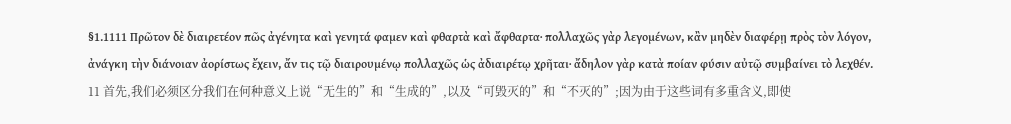§1.1111 Πρῶτον δὲ διαιρετέον πῶς ἀγένητα καὶ γενητά φαμεν καὶ φθαρτὰ καὶ ἄφθαρτα· πολλαχῶς γὰρ λεγομένων, κἂν μηδὲν διαφέρῃ πρὸς τὸν λόγον, ἀνάγκη τὴν διάνοιαν ἀορίστως ἔχειν, ἄν τις τῷ διαιρουμένῳ πολλαχῶς ὡς ἀδιαιρέτῳ χρῆται· ἄδηλον γὰρ κατὰ ποίαν φύσιν αὐτῷ συμβαίνει τὸ λεχθέν.
11 首先,我们必须区分我们在何种意义上说“无生的”和“生成的”,以及“可毁灭的”和“不灭的”;因为由于这些词有多重含义,即使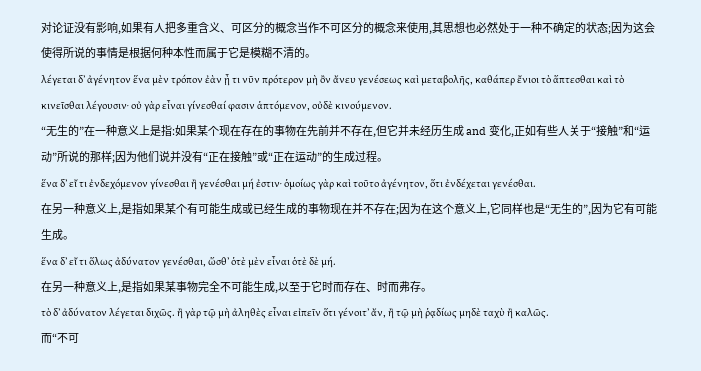对论证没有影响,如果有人把多重含义、可区分的概念当作不可区分的概念来使用,其思想也必然处于一种不确定的状态;因为这会使得所说的事情是根据何种本性而属于它是模糊不清的。
λέγεται δʼ ἀγένητον ἕνα μὲν τρόπον ἐὰν ᾖ τι νῦν πρότερον μὴ ὂν ἄνευ γενέσεως καὶ μεταβολῆς, καθάπερ ἔνιοι τὸ ἅπτεσθαι καὶ τὸ κινεῖσθαι λέγουσιν· οὐ γὰρ εἶναι γίνεσθαί φασιν ἁπτόμενον, οὐδὲ κινούμενον.
“无生的”在一种意义上是指:如果某个现在存在的事物在先前并不存在,但它并未经历生成 and 变化,正如有些人关于“接触”和“运动”所说的那样;因为他们说并没有“正在接触”或“正在运动”的生成过程。
ἕνα δʼ εἴ τι ἐνδεχόμενον γίνεσθαι ἢ γενέσθαι μή ἐστιν· ὁμοίως γὰρ καὶ τοῦτο ἀγένητον, ὅτι ἐνδέχεται γενέσθαι.
在另一种意义上,是指如果某个有可能生成或已经生成的事物现在并不存在;因为在这个意义上,它同样也是“无生的”,因为它有可能生成。
ἕνα δʼ εἴ τι ὅλως ἀδύνατον γενέσθαι, ὥσθʼ ὁτὲ μὲν εἶναι ὁτὲ δὲ μή.
在另一种意义上,是指如果某事物完全不可能生成,以至于它时而存在、时而弗存。
τὸ δʼ ἀδύνατον λέγεται διχῶς. ἢ γὰρ τῷ μὴ ἀληθὲς εἶναι εἰπεῖν ὅτι γένοιτʼ ἄν, ἢ τῷ μὴ ῥᾳδίως μηδὲ ταχὺ ἢ καλῶς.
而“不可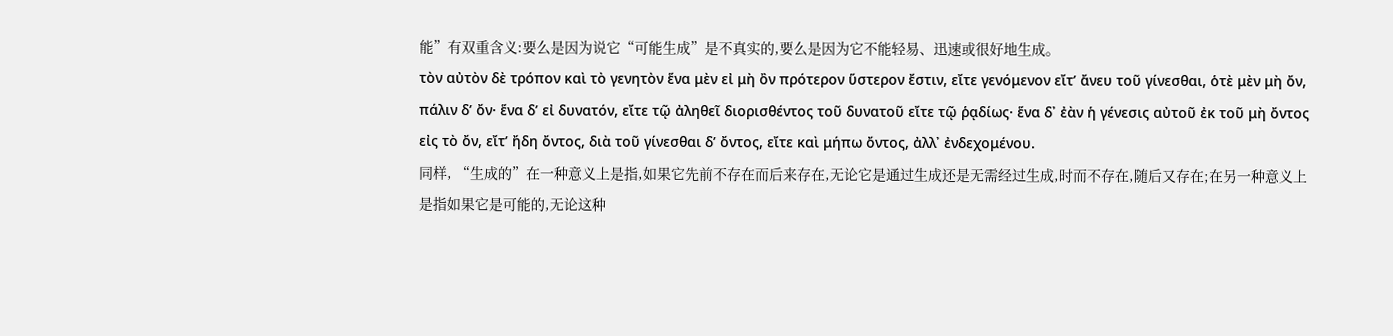能”有双重含义:要么是因为说它“可能生成”是不真实的,要么是因为它不能轻易、迅速或很好地生成。
τὸν αὐτὸν δὲ τρόπον καὶ τὸ γενητὸν ἕνα μὲν εἰ μὴ ὂν πρότερον ὕστερον ἔστιν, εἴτε γενόμενον εἴτʼ ἄνευ τοῦ γίνεσθαι, ὁτὲ μὲν μὴ ὄν, πάλιν δʼ ὄν· ἕνα δʼ εἰ δυνατόν, εἴτε τῷ ἀληθεῖ διορισθέντος τοῦ δυνατοῦ εἴτε τῷ ῥᾳδίως· ἕνα δ᾿ ἐὰν ἡ γένεσις αὐτοῦ ἐκ τοῦ μὴ ὄντος εἰς τὸ ὄν, εἴτʼ ἤδη ὄντος, διὰ τοῦ γίνεσθαι δʼ ὄντος, εἴτε καὶ μήπω ὄντος, ἀλλ᾿ ἐνδεχομένου.
同样, “生成的”在一种意义上是指,如果它先前不存在而后来存在,无论它是通过生成还是无需经过生成,时而不存在,随后又存在;在另一种意义上是指如果它是可能的,无论这种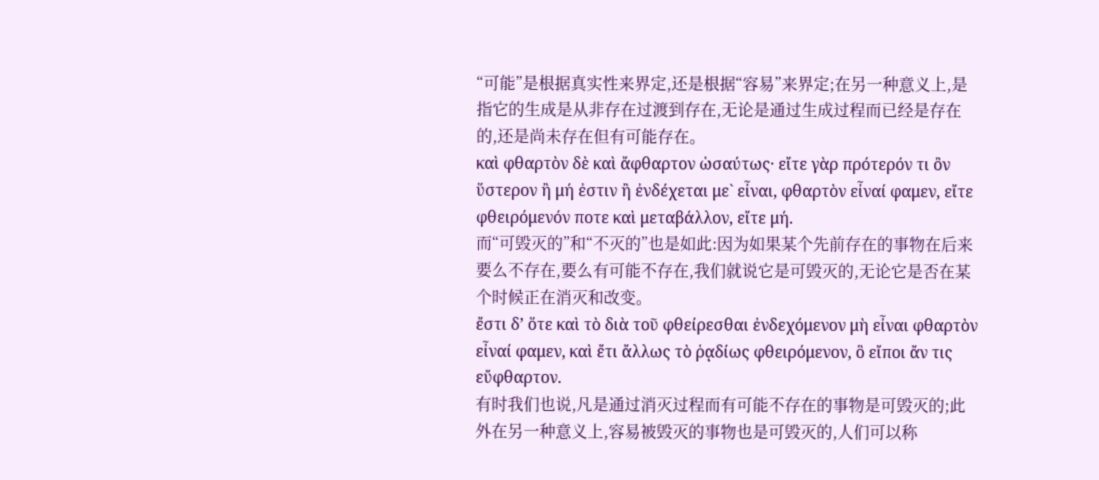“可能”是根据真实性来界定,还是根据“容易”来界定;在另一种意义上,是指它的生成是从非存在过渡到存在,无论是通过生成过程而已经是存在的,还是尚未存在但有可能存在。
καὶ φθαρτὸν δὲ καὶ ἄφθαρτον ὡσαύτως· εἴτε γὰρ πρότερόν τι ὂν ὕστερον ἢ μή ἐστιν ἢ ἐνδέχεται με` εἶναι, φθαρτὸν εἶναί φαμεν, εἴτε φθειρόμενόν ποτε καὶ μεταβάλλον, εἴτε μή.
而“可毁灭的”和“不灭的”也是如此:因为如果某个先前存在的事物在后来要么不存在,要么有可能不存在,我们就说它是可毁灭的,无论它是否在某个时候正在消灭和改变。
ἔστι δʼ ὅτε καὶ τὸ διὰ τοῦ φθείρεσθαι ἐνδεχόμενον μὴ εἶναι φθαρτὸν εἶναί φαμεν, καὶ ἔτι ἄλλως τὸ ῥᾳδίως φθειρόμενον, ὃ εἴποι ἄν τις εὔφθαρτον.
有时我们也说,凡是通过消灭过程而有可能不存在的事物是可毁灭的;此外在另一种意义上,容易被毁灭的事物也是可毁灭的,人们可以称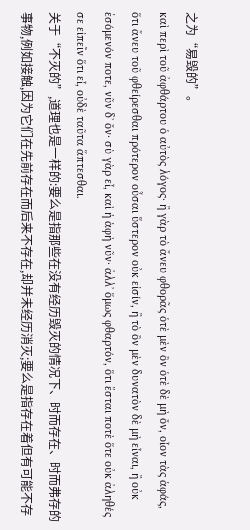之为“易毁的”。
καὶ περὶ τοῦ ἀφθάρτου ὁ αὐτὸς λόγος· ἢ γὰρ τὸ ἄνευ φθορᾶς ὁτὲ μὲν ὂν ὁτὲ δὲ μὴ ὄν, οἷον τὰς ἁφάς, ὅτι ἄνευ τοῦ φθείρεσθαι πρότερον οὖσαι ὕστερον οὐκ εἰσίν, ἢ τὸ ὂν μὲν δυνατὸν δὲ μὴ εἶναι, ἢ οὐκ ἐσόμενόν ποτε, νῦν δʼ ὄν· σὺ γὰρ εἶ, καὶ ἡ ἁφὴ νῦν· ἀλλʼ ὅμως φθαρτόν, ὅτι ἔσται ποτὲ ὅτε οὐκ ἀληθές σε εἰπεῖν ὅτι εἶ, οὐδὲ ταῦτα ἅπτεσθαι.
关于“不灭的”,道理也是一样的:要么是指那些在没有经历毁灭的情况下、时而存在、时而弗存的事物,例如接触,因为它们在先前存在而后来不存在,却并未经历消灭;要么是指存在着但有可能不存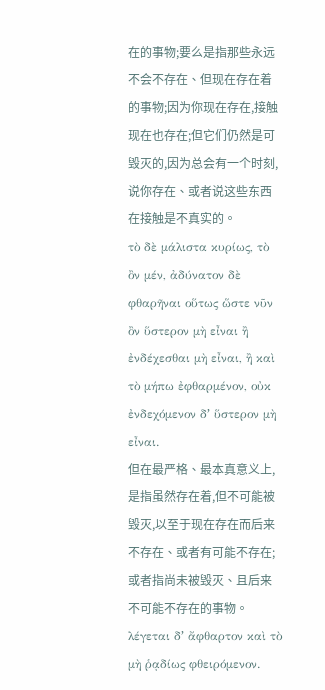在的事物;要么是指那些永远不会不存在、但现在存在着的事物;因为你现在存在,接触现在也存在;但它们仍然是可毁灭的,因为总会有一个时刻,说你存在、或者说这些东西在接触是不真实的。
τὸ δὲ μάλιστα κυρίως, τὸ ὂν μέν, ἀδύνατον δὲ φθαρῆναι οὕτως ὥστε νῦν ὂν ὕστερον μὴ εἶναι ἢ ἐνδέχεσθαι μὴ εἶναι, ἢ καὶ τὸ μήπω ἐφθαρμένον, οὐκ ἐνδεχόμενον δʼ ὕστερον μὴ εἶναι.
但在最严格、最本真意义上,是指虽然存在着,但不可能被毁灭,以至于现在存在而后来不存在、或者有可能不存在;或者指尚未被毁灭、且后来不可能不存在的事物。
λέγεται δʼ ἄφθαρτον καὶ τὸ μὴ ῥᾳδίως φθειρόμενον.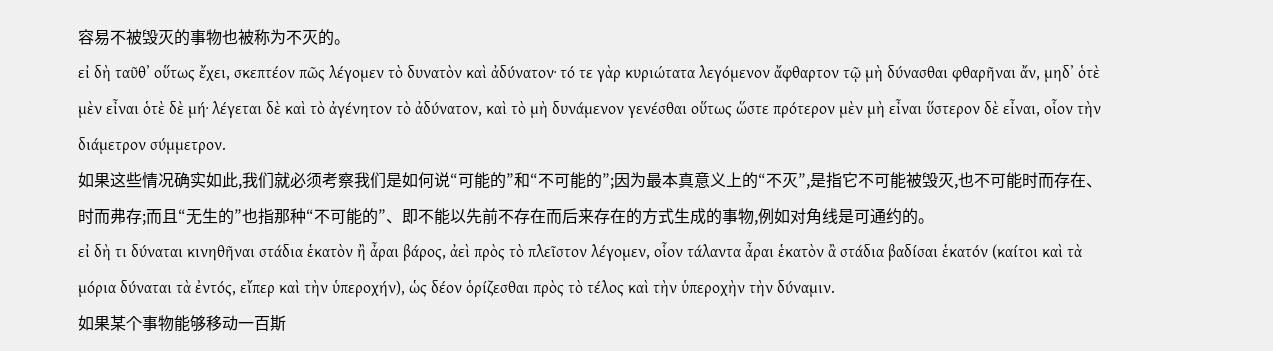容易不被毁灭的事物也被称为不灭的。
εἰ δὴ ταῦθʼ οὕτως ἔχει, σκεπτέον πῶς λέγομεν τὸ δυνατὸν καὶ ἀδύνατον· τό τε γὰρ κυριώτατα λεγόμενον ἄφθαρτον τῷ μὴ δύνασθαι φθαρῆναι ἄν, μηδʼ ὁτὲ μὲν εἶναι ὁτὲ δὲ μή· λέγεται δὲ καὶ τὸ ἀγένητον τὸ ἀδύνατον, καὶ τὸ μὴ δυνάμενον γενέσθαι οὕτως ὥστε πρότερον μὲν μὴ εἶναι ὕστερον δὲ εἶναι, οἷον τὴν διάμετρον σύμμετρον.
如果这些情况确实如此,我们就必须考察我们是如何说“可能的”和“不可能的”;因为最本真意义上的“不灭”,是指它不可能被毁灭,也不可能时而存在、时而弗存;而且“无生的”也指那种“不可能的”、即不能以先前不存在而后来存在的方式生成的事物,例如对角线是可通约的。
εἰ δὴ τι δύναται κινηθῆναι στάδια ἑκατὸν ἢ ἆραι βάρος, ἀεὶ πρὸς τὸ πλεῖστον λέγομεν, οἷον τάλαντα ἆραι ἑκατὸν ἂ στάδια βαδίσαι ἑκατόν (καίτοι καὶ τὰ μόρια δύναται τὰ ἐντός, εἴπερ καὶ τὴν ὑπεροχήν), ὡς δέον ὁρίζεσθαι πρὸς τὸ τέλος καὶ τὴν ὑπεροχὴν τὴν δύναμιν.
如果某个事物能够移动一百斯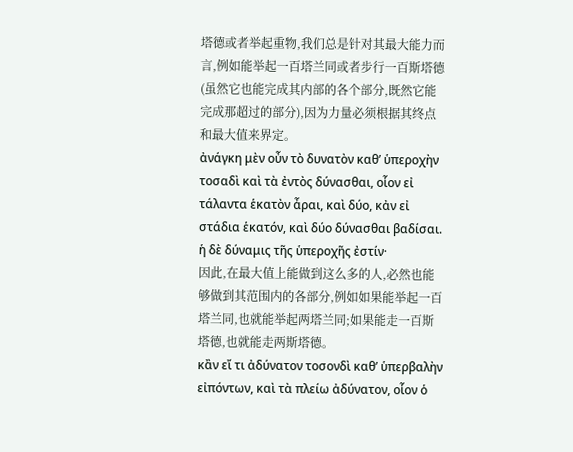塔德或者举起重物,我们总是针对其最大能力而言,例如能举起一百塔兰同或者步行一百斯塔德(虽然它也能完成其内部的各个部分,既然它能完成那超过的部分),因为力量必须根据其终点和最大值来界定。
ἀνάγκη μὲν οὖν τὸ δυνατὸν καθʼ ὑπεροχὴν τοσαδὶ καὶ τὰ ἐντὸς δύνασθαι, οἷον εἰ τάλαντα ἑκατὸν ἆραι, καὶ δύο, κἀν εἰ στάδια ἑκατόν, καὶ δύο δύνασθαι βαδίσαι. ἡ δὲ δύναμις τῆς ὑπεροχῆς ἐστίν·
因此,在最大值上能做到这么多的人,必然也能够做到其范围内的各部分,例如如果能举起一百塔兰同,也就能举起两塔兰同;如果能走一百斯塔德,也就能走两斯塔德。
κἂν εἴ τι ἀδύνατον τοσονδὶ καθʼ ὑπερβαλὴν εἰπόντων, καὶ τὰ πλείω ἀδύνατον, οἷον ὁ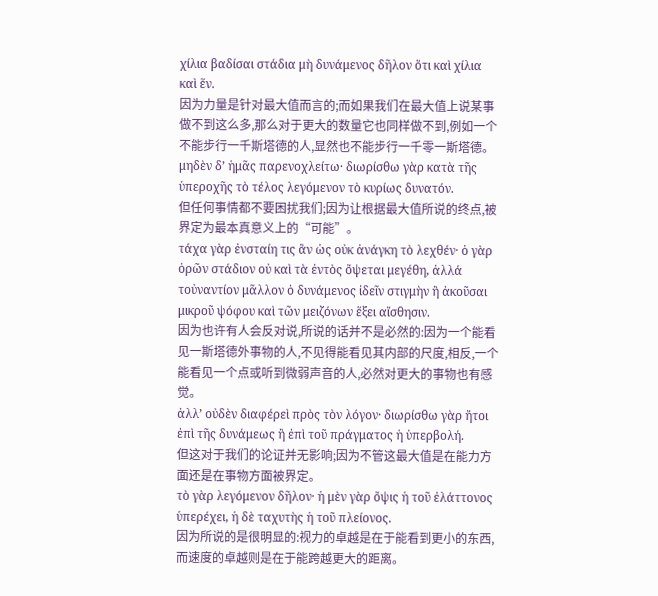χίλια βαδίσαι στάδια μὴ δυνάμενος δῆλον ὅτι καὶ χίλια καὶ ἕν.
因为力量是针对最大值而言的;而如果我们在最大值上说某事做不到这么多,那么对于更大的数量它也同样做不到,例如一个不能步行一千斯塔德的人,显然也不能步行一千零一斯塔德。
μηδὲν δʼ ἡμᾶς παρενοχλείτω· διωρίσθω γὰρ κατὰ τῆς ὑπεροχῆς τὸ τέλος λεγόμενον τὸ κυρίως δυνατόν.
但任何事情都不要困扰我们;因为让根据最大值所说的终点,被界定为最本真意义上的“可能”。
τάχα γὰρ ἐνσταίη τις ἂν ὡς οὐκ ἀνάγκη τὸ λεχθέν· ὁ γὰρ ὁρῶν στάδιον οὐ καὶ τὰ ἐντὸς ὄψεται μεγέθη, ἀλλά τοὐναντίον μᾶλλον ὁ δυνάμενος ἰδεῖν στιγμὴν ἢ ἀκοῦσαι μικροῦ ψόφου καὶ τῶν μειζόνων ἕξει αἴσθησιν.
因为也许有人会反对说,所说的话并不是必然的:因为一个能看见一斯塔德外事物的人,不见得能看见其内部的尺度,相反,一个能看见一个点或听到微弱声音的人,必然对更大的事物也有感觉。
ἀλλʼ οὐδὲν διαφέρεὶ πρὸς τὸν λόγον· διωρίσθω γὰρ ἤτοι ἐπὶ τῆς δυνάμεως ἢ ἐπὶ τοῦ πράγματος ἡ ὑπερβολή.
但这对于我们的论证并无影响;因为不管这最大值是在能力方面还是在事物方面被界定。
τὸ γὰρ λεγόμενον δῆλον· ἡ μὲν γὰρ ὄψις ἡ τοῦ ἐλάττονος ὑπερέχει, ἡ δὲ ταχυτὴς ἡ τοῦ πλείονος.
因为所说的是很明显的:视力的卓越是在于能看到更小的东西,而速度的卓越则是在于能跨越更大的距离。